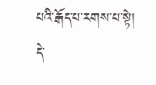པའི་རྒོད་པ་རགས་པ་སྟེ། དེ་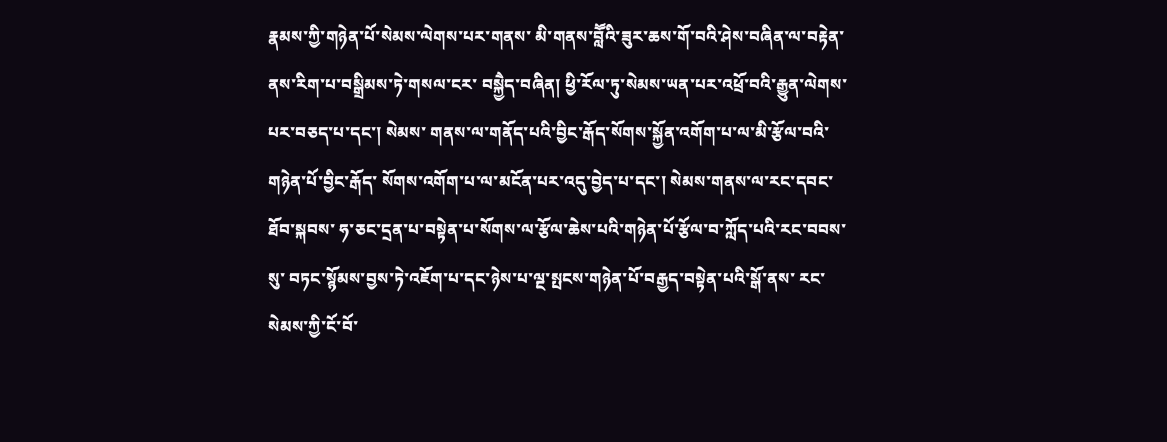རྣམས་ཀྱི་གཉེན་པོ་སེམས་ལེགས་པར་གནས་ མི་གནས་བླཽའི་ཟུར་ཆས་གོ་བའི་ཤེས་བཞིན་ལ་བརྟེན་ནས་རིག་པ་བསྒྲིམས་ཏེ་གསལ་ངར་ བསྐྱཻད་བཞིན། ཕྱི་རོལ་ཏུ་སེམས་ཡན་པར་འཕྲོ་བའི་རྒྱུན་ལེགས་པར་བཅད་པ་དང་། སེམས་ གནས་ལ་གནོད་པའི་བྱིང་རྒོད་སོགས་སྐྱོན་འགོག་པ་ལ་མི་རྩོལ་བའི་གཉེན་པོ་བྱིང་རྒོད་ སོགས་འགོག་པ་ལ་མངོན་པར་འདུ་བྱེད་པ་དང་། སེམས་གནས་ལ་རང་དབང་ཐོབ་སྐབས་ ཧ་ཅང་དྲན་པ་བསྟེན་པ་སོགས་ལ་རྩོལ་ཆེས་པའི་གཉེན་པོ་རྩོལ་བ་ཀློད་པའི་རང་བབས་སུ་ བཏང་སྙོམས་བྱས་ཏེ་འཇོག་པ་དང་ཉེས་པ་ལྔ་སྤངས་གཉེན་པོ་བརྒྱད་བསྟེན་པའི་སྒོ་ནས་ རང་སེམས་ཀྱི་ངོ་བོ་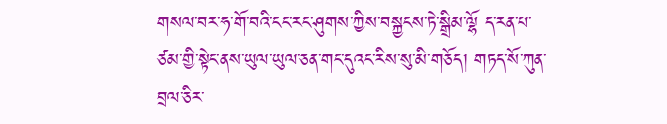གསལ་བར་ཧ་གོ་བའི་ངང་རང་ཤུགས་ཀྱིས་བསྐྱངས་ཏེ་སྒྲིམ་ལྷོ ད་རན་པ་ ཙམ་གྱི་སྟེང་ནས་ཡུལ་ཡུལ་ཅན་གང་དུའང་རིས་སུ་མི་གཅོད། གཏད་སོ་ཀུན་བྲལ་ཅིར་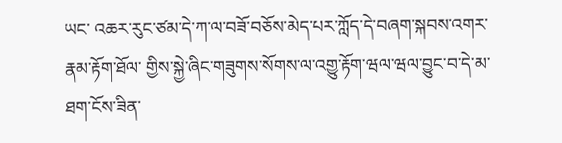ཡང་ འཆར་རུང་ཙམ་དེ་ཀ་ལ་བཟོ་བཅོས་མེད་པར་ཀློད་དེ་བཞག་སྐབས་འགར་རྣམ་རྟོག་ཐོལ་ གྱིས་སྐྱེ་ཞིང་གཟུགས་སོགས་ལ་འགྱུ་རྟོག་ཝལ་ཝལ་བྱུང་བ་དེ་མ་ཐག་ངོས་ཟིན་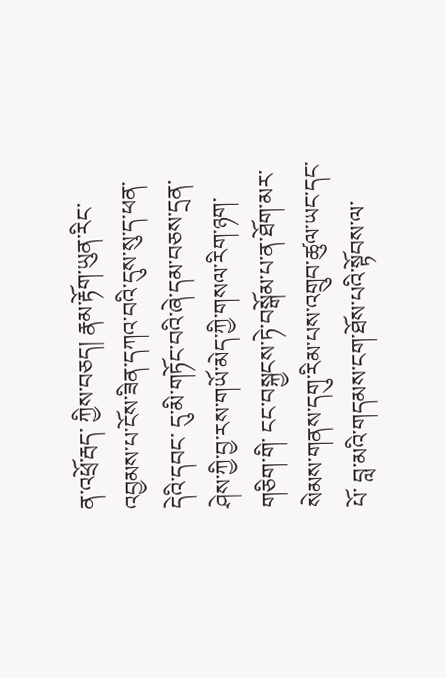ན་འཕྲོ་རྦད་ ཀྱིས་བཅད། རྣམ་རྟོག་ཡུན་རིང་འབྱམས་པ་ངོས་ཟིན་དཀའ་བའི་དུས་སུ་ད་ཕན་དེའི་དབང་ དུ་མི་གཏོང་བའི་ཞེ་དམ་བཅས་དྲན་ཤེས་ཀྱི་བྱ་རས་གཡོ་མེད་ཀྱི་གསལ་རིག་ཉག་གཅིག་གི་ ངང་བསྐྱངས་ཏེ་བསྒོམ་པ་ན་ཐོག་མར་སེམས་གནས་དགུ་རིམ་པས་འགྲུབ་ཚུལ་ཡང་དང་པོ་ བླ་མའི་གདམས་ངག་ཐོས་པའི་སྟོབས་ལ་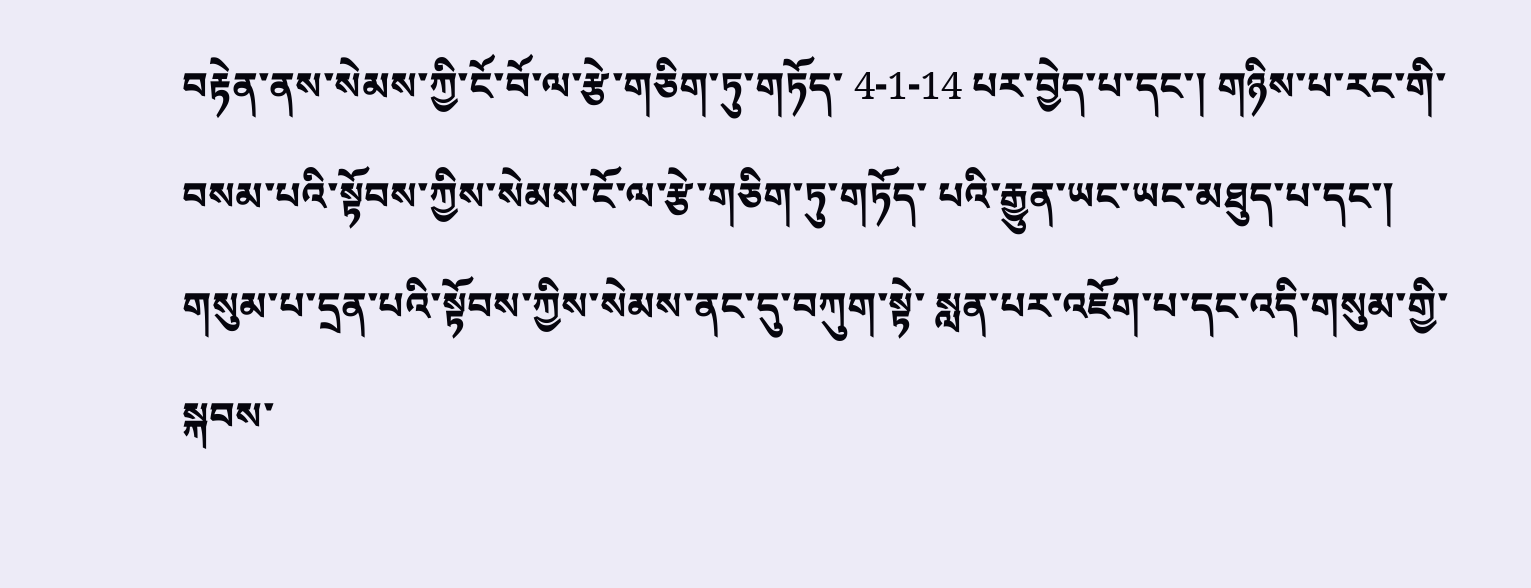བརྟེན་ནས་སེམས་ཀྱི་ངོ་བོ་ལ་རྩེ་གཅིག་ཏུ་གཏོད་ 4-1-14 པར་བྱེད་པ་དང་། གཉིས་པ་རང་གི་བསམ་པའི་སྟོབས་ཀྱིས་སེམས་ངོ་ལ་རྩེ་གཅིག་ཏུ་གཏོད་ པའི་རྒྱུན་ཡང་ཡང་མཐུད་པ་དང་། གསུམ་པ་དྲན་པའི་སྟོབས་ཀྱིས་སེམས་ནང་དུ་བཀུག་སྟེ་ སླན་པར་འཇོག་པ་དང་འདི་གསུམ་གྱི་སྐབས་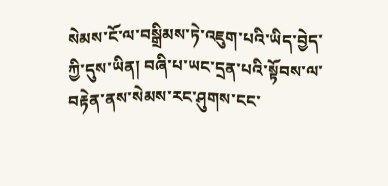སེམས་ངོ་ལ་བསྒྲིམས་ཏེ་འཇུག་པའི་ཡིད་བྱེད་ ཀྱི་དུས་ཡིན། བཞི་པ་ཡང་དྲན་པའི་སྟོབས་ལ་བརྟེན་ནས་སེམས་རང་ཤུགས་ངང་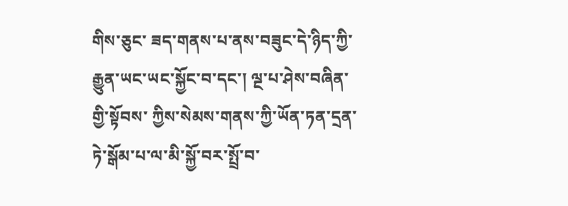གིས་ཅུང་ ཟད་གནས་པ་ནས་བཟུང་དེ་ཉིད་ཀྱི་རྒྱུན་ཡང་ཡང་སྐྱོང་བ་དང་། ལྔ་པ་ཤེས་བཞིན་གྱི་སྟོབས་ ཀྱིས་སེམས་གནས་ཀྱི་ཡོན་ཏན་དྲན་ཏེ་སྒོམ་པ་ལ་མི་སྐྱོ་བར་སྤྲོ་བ་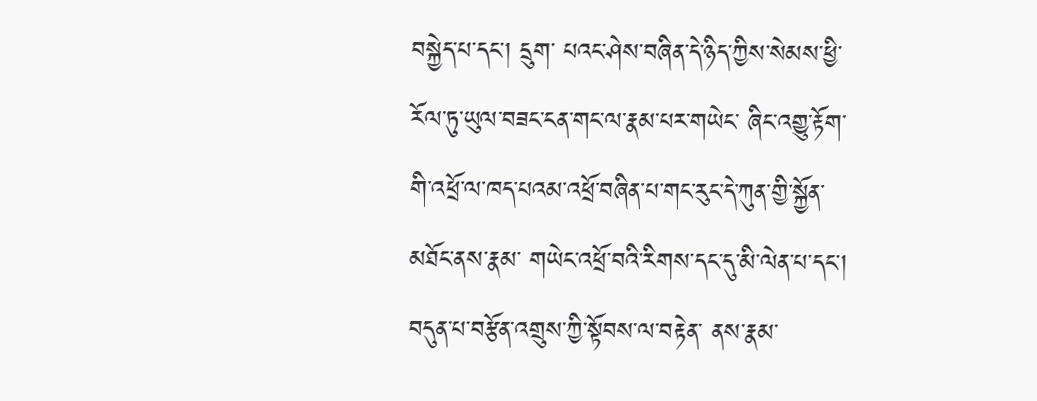བསྐྱེད་པ་དང་། དྲུག་ པའང་ཤེས་བཞིན་དེ་ཉིད་ཀྱིས་སེམས་ཕྱི་རོལ་ཏུ་ཡུལ་བཟང་ངན་གང་ལ་རྣམ་པར་གཡེང་ ཞིང་འགྱུ་རྟོག་གི་འཕྲོ་ལ་ཁད་པའམ་འཕྲོ་བཞིན་པ་གང་རུང་དེ་ཀུན་གྱི་སྐྱོན་མཐོང་ནས་རྣམ་ གཡེང་འཕྲོ་བའི་རིགས་དང་དུ་མི་ལེན་པ་དང་། བདུན་པ་བརྩོན་འགྲུས་ཀྱི་སྟོབས་ལ་བརྟེན་ ནས་རྣམ་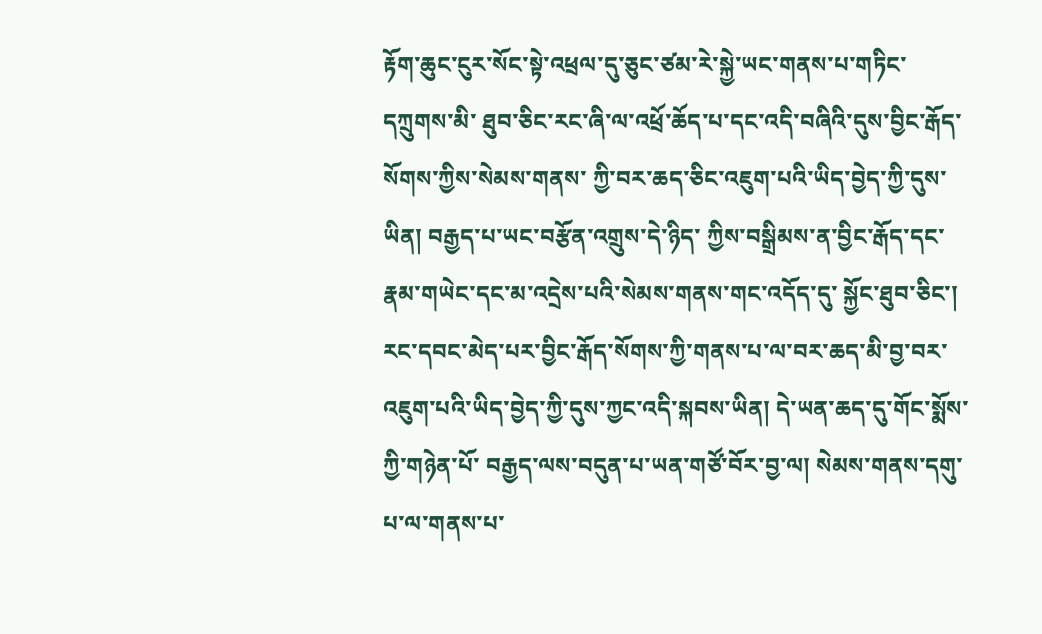རྟོག་ཆུང་ངུར་སོང་སྟེ་འཕྲལ་དུ་ཅུང་ཙམ་རེ་སྐྱེ་ཡང་གནས་པ་གཏིང་དཀྲུགས་མི་ ཐུབ་ཅིང་རང་ཞི་ལ་འཕྲོ་ཆོད་པ་དང་འདི་བཞིའི་དུས་བྱིང་རྒོད་སོགས་ཀྱིས་སེམས་གནས་ ཀྱི་བར་ཆད་ཅིང་འཇུག་པའི་ཡིད་བྱེད་ཀྱི་དུས་ཡིན། བརྒྱད་པ་ཡང་བརྩོན་འགྲུས་དེ་ཉིད་ ཀྱིས་བསྒྲིམས་ན་བྱིང་རྒོད་དང་རྣམ་གཡེང་དང་མ་འདྲེས་པའི་སེམས་གནས་གང་འདོད་དུ་ སྐྱོང་ཐུབ་ཅིང་། རང་དབང་མེད་པར་བྱིང་རྒོད་སོགས་ཀྱི་གནས་པ་ལ་བར་ཆད་མི་བྱ་བར་ འཇུག་པའི་ཡིད་བྱེད་ཀྱི་དུས་ཀྱང་འདི་སྐབས་ཡིན། དེ་ཡན་ཆད་དུ་གོང་སྨོས་ཀྱི་གཉེན་པོ་ བརྒྱད་ལས་བདུན་པ་ཡན་གཙོ་བོར་བྱ་ལ། སེམས་གནས་དགུ་པ་ལ་གནས་པ་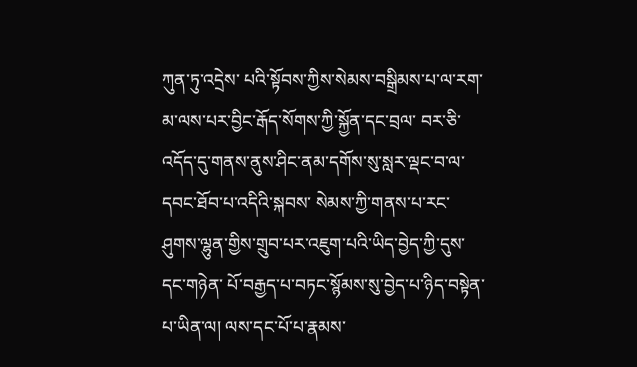ཀུན་ཏུ་འདྲེས་ པའི་སྟོབས་ཀྱིས་སེམས་བསྒྲིམས་པ་ལ་རག་མ་ལས་པར་བྱིང་རྒོད་སོགས་ཀྱི་སྐྱོན་དང་བྲལ་ བར་ཅི་འདོད་དུ་གནས་ནུས་ཤིང་ནམ་དགོས་སུ་སླར་ལྡང་བ་ལ་དབང་ཐོབ་པ་འདིའི་སྐབས་ སེམས་ཀྱི་གནས་པ་རང་ཤུགས་ལྷུན་གྱིས་གྲུབ་པར་འཇུག་པའི་ཡིད་བྱེད་ཀྱི་དུས་དང་གཉེན་ པོ་བརྒྱད་པ་བཏང་སྙོམས་སུ་བྱེད་པ་ཉིད་བསྟེན་པ་ཡིན་ལ། ལས་དང་པོ་པ་རྣམས་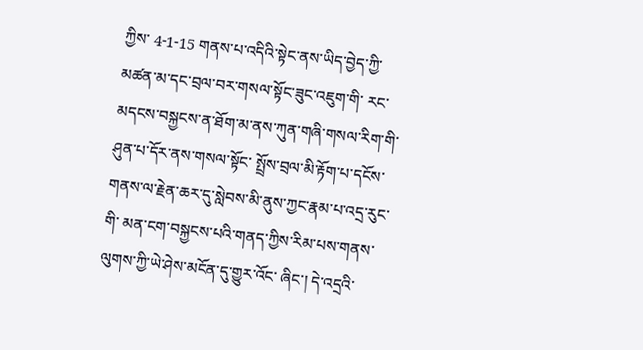ཀྱིས་ 4-1-15 གནས་པ་འདིའི་སྟེང་ནས་ཡིད་བྱེད་ཀྱི་མཚན་མ་དང་བྲལ་བར་གསལ་སྟོང་ཟུང་འཇུག་གི་ རང་མདངས་བསྐྱངས་ན་ཐོག་མ་ནས་ཀུན་གཞི་གསལ་རིག་གི་ཤུན་པ་དོར་ནས་གསལ་སྟོང་ སྤྲོས་བྲལ་མི་རྟོག་པ་དངོས་གནས་ལ་རྗེན་ཆར་དུ་སླེབས་མི་ནུས་ཀྱང་རྣམ་པ་འདྲ་རུང་གི་ མན་ངག་བསྐྱངས་པའི་གནད་ཀྱིས་རིམ་པས་གནས་ལུགས་ཀྱི་ཡེ་ཤེས་མངོན་དུ་གྱུར་འོང་ ཞིང་། དེ་འདྲའི་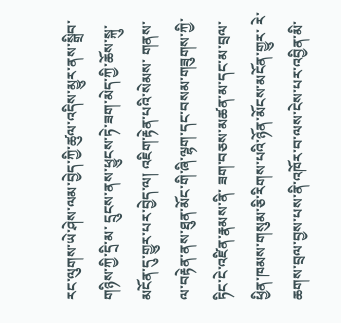རང་ལུགས་ཡེ་ཤེས་ལམ་བྱེད་ཀྱི་ཚུལ་འདིས་མྱུར་ནས་སྒྲིབ་གཉིས་ཀྱི་དྲི་མ་ དྲུངས་ནས་ཕྱུངས་ཏེ་ཟག་མེད་ཀྱི་ཆོས་སྐུ་མངོན་དུ་གྱུར་པར་བྱེད་ལ། འཇིག་རྟེན་པའི་སེམས་ གནས་ལ་བརྟེན་ནས་ཐུན་མོང་གི་ཞི་ལྷག་དང་བསམ་གཟུགས་ཀྱི་ཏིང་ངེ་འཛིན་རྣམས་ནི་ ཟག་བཅས་མཚན་མ་དང་མ་བྲལ་ཕྱིན་ཁམས་གསུམ་ཅི་རིགས་པའི་ཉོན་མོངས་མངོན་གྱུར་ རེ་ཆགས་བྲལ་བྱས་པས་ནི་འཁོར་བ་ལས་ངེས་པར་འབྱིན་མི་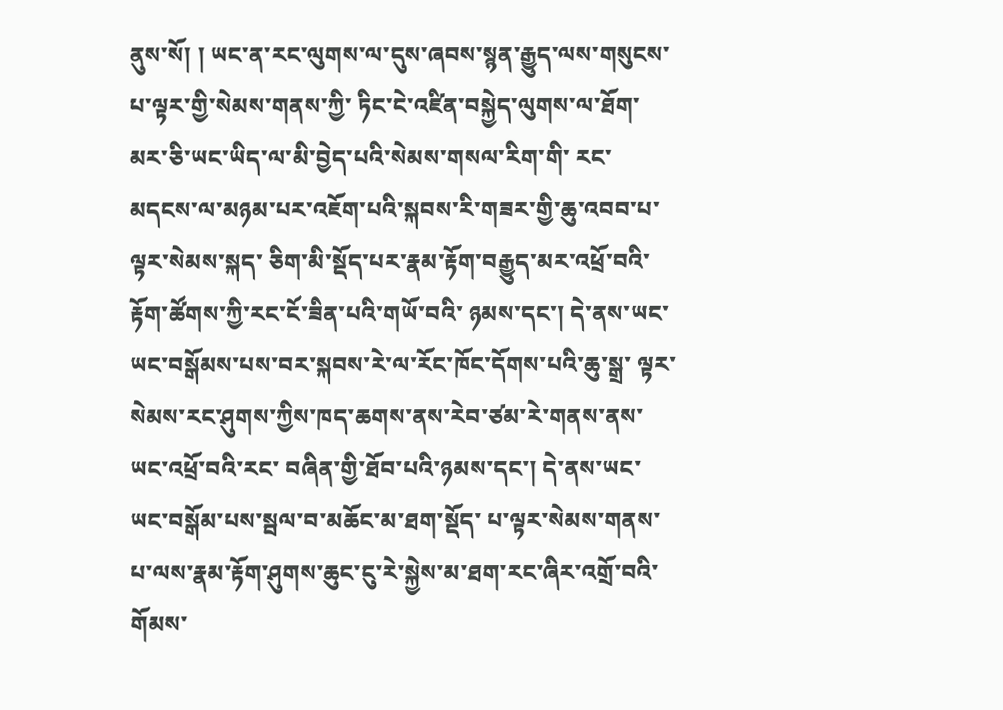ནུས་སོ། ། ཡང་ན་རང་ལུགས་ལ་དུས་ཞབས་སྙན་རྒྱུད་ལས་གསུངས་པ་ལྟར་གྱི་སེམས་གནས་ཀྱི་ ཏིང་ངེ་འཛིན་བསྐྱེད་ལུགས་ལ་ཐོག་མར་ཅི་ཡང་ཡིད་ལ་མི་བྱེད་པའི་སེམས་གསལ་རིག་གི་ རང་མདངས་ལ་མཉམ་པར་འཇོག་པའི་སྐབས་རི་གཟར་གྱི་ཆུ་འབབ་པ་ལྟར་སེམས་སྐད་ ཅིག་མི་སྡོད་པར་རྣམ་རྟོག་བརྒྱུད་མར་འཕྲོ་བའི་རྟོག་ཚོགས་ཀྱི་རང་ངོ་ཟིན་པའི་གཡོ་བའི་ ཉམས་དང་། དེ་ནས་ཡང་ཡང་བསྒོམས་པས་བར་སྐབས་རེ་ལ་རོང་ཁོང་དོགས་པའི་ཆུ་སྒྲ་ ལྟར་སེམས་རང་ཤུགས་ཀྱིས་ཁད་ཆགས་ནས་རེབ་ཙམ་རེ་གནས་ནས་ཡང་འཕྲོ་བའི་རང་ བཞིན་གྱི་ཐོབ་པའི་ཉམས་དང་། དེ་ནས་ཡང་ཡང་བསྒོམ་པས་སྦལ་བ་མཆོང་མ་ཐག་སྡོད་ པ་ལྟར་སེམས་གནས་པ་ལས་རྣམ་རྟོག་ཤུགས་ཆུང་ངུ་རེ་སྐྱེས་མ་ཐག་རང་ཞིར་འགྲོ་བའི་ གོམས་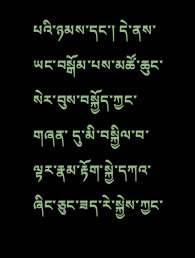པའི་ཉམས་དང་། དེ་ནས་ཡང་བསྒོམ་པས་མཚོ་ཆུང་སེར་བུས་བསྐྱོད་ཀྱང་གཞན་ དུ་མི་བསྐྱིལ་བ་ལྟར་རྣམ་རྟོག་སྐྱེ་དཀའ་ཞིང་ཅུང་ཟད་རེ་སྐྱེས་ཀྱང་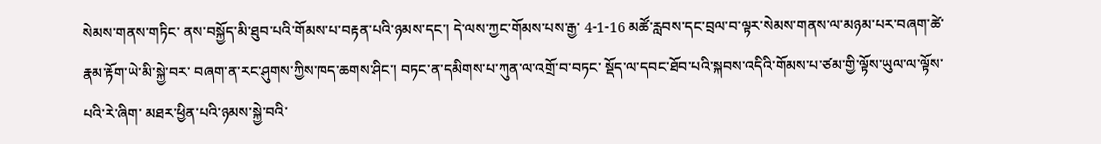སེམས་གནས་གཏིང་ ནས་བསྐྱོད་མི་ཐུབ་པའི་གོམས་པ་བརྟན་པའི་ཉམས་དང་། དེ་ལས་ཀྱང་གོམས་པས་རྒྱ་ 4-1-16 མཚོ་རླབས་དང་བྲལ་བ་ལྟར་སེམས་གནས་ལ་མཉམ་པར་བཞག་ཚེ་རྣམ་རྟོག་ཡེ་མི་སྐྱེ་བར་ བཞག་ན་རང་ཤུགས་ཀྱིས་ཁད་ཆགས་ཤིང་། བཏང་ན་དམིགས་པ་ཀུན་ལ་འགྲོ་བ་བཏང་ སྡོད་ལ་དབང་ཐོབ་པའི་སྐབས་འདིའི་གོམས་པ་ཙམ་གྱི་ལྟོས་ཡུལ་ལ་ལྟོས་པའི་རེ་ཞིག་ མཐར་ཕྱིན་པའི་ཉམས་སྐྱེ་བའི་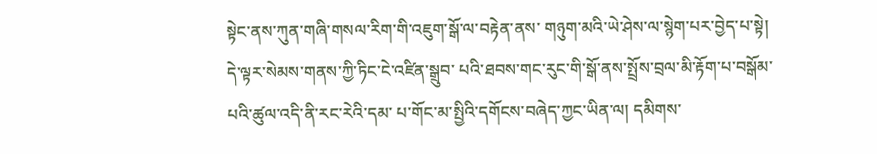སྟེང་ནས་ཀུན་གཞི་གསལ་རིག་གི་འཇུག་སྒོ་ལ་བརྟེན་ནས་ གཉུག་མའི་ཡེ་ཤེས་ལ་སྙེག་པར་བྱེད་པ་སྟེ། དེ་ལྟར་སེམས་གནས་ཀྱི་ཏིང་ངེ་འཛིན་སྒྲུབ་ པའི་ཐབས་གང་རུང་གི་སྒོ་ནས་སྤྲོས་བྲལ་མི་རྟོག་པ་བསྒོམ་པའི་ཚུལ་འདི་ནི་རང་རེའི་དམ་ པ་གོང་མ་སྤྱིའི་དགོངས་བཞེད་ཀྱང་ཡིན་ལ། དམིགས་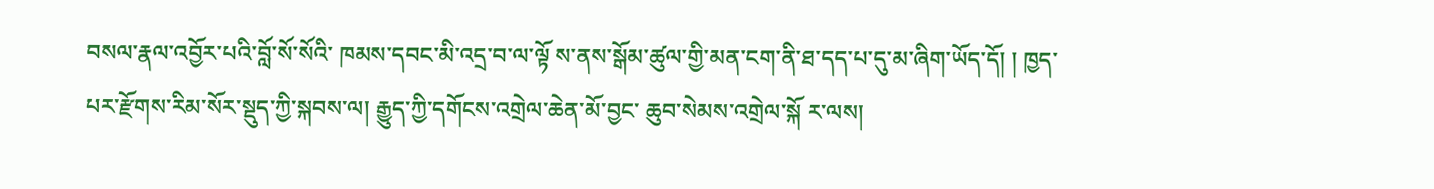བསལ་རྣལ་འབྱོར་པའི་བློ་སོ་སོའི་ ཁམས་དབང་མི་འདྲ་བ་ལ་ལྟོ ས་ནས་སྒོམ་ཚུལ་གྱི་མན་ངག་ནི་ཐ་དད་པ་དུ་མ་ཞིག་ཡོད་དོ། ། ཁྱད་པར་རྫོགས་རིམ་སོར་སྡུད་ཀྱི་སྐབས་ལ། རྒྱུད་ཀྱི་དགོངས་འགྲེལ་ཆེན་མོ་བྱང་ ཆུབ་སེམས་འགྲེལ་སྐོ ར་ལས།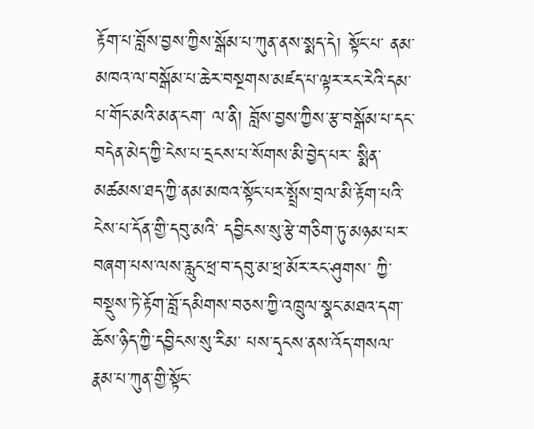རྟོག་པ་བློས་བྱས་ཀྱིས་སྒོམ་པ་ཀུན་ནས་སྨད་དེ། སྟོང་པ་ ནམ་མཁའ་ལ་བསྒོམ་པ་ཆེར་བསྔགས་མཛད་པ་ལྟར་རང་རེའི་དམ་པ་གོང་མའི་མན་ངག་ ལ་ནི། བློས་བྱས་ཀྱིས་རྩ་བསྒོམ་པ་དང་བདེན་མེད་ཀྱི་ངེས་པ་དྲངས་པ་སོགས་མི་བྱེད་པར་ སྨིན་མཚམས་ཐད་ཀྱི་ནམ་མཁའ་སྟོང་པར་སྤྲོས་བྲལ་མི་རྟོག་པའི་ངེས་པ་དོན་གྱི་དབུ་མའི་ དབྱིངས་སུ་རྩེ་གཅིག་ཏུ་མཉམ་པར་བཞག་པས་ལས་རླུང་ཕྲ་བ་དབུ་མ་ཕྲ་མོར་རང་ཤུགས་ ཀྱི་བསྡུས་ཏེ་རྟོག་བློ་དམིགས་བཅས་ཀྱི་འཁྲུལ་སྣང་མཐའ་དག་ཆོས་ཉིད་ཀྱི་དབྱིངས་སུ་རིམ་ པས་དྭངས་ནས་འོད་གསལ་རྣམ་པ་ཀུན་གྱི་སྟོང་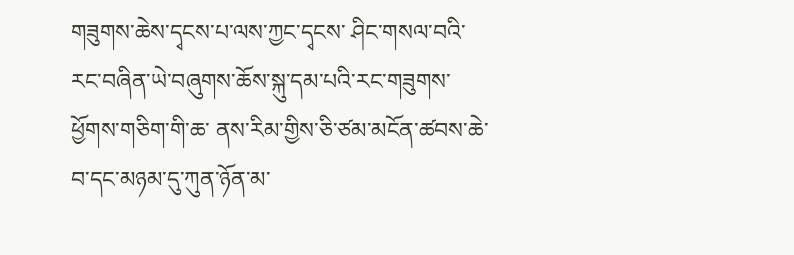གཟུགས་ཆེས་དྭངས་པ་ལས་ཀྱང་དྭངས་ ཤིང་གསལ་བའི་རང་བཞིན་ཡེ་བཞུགས་ཆོས་སྐུ་དམ་པའི་རང་གཟུགས་ཕྱོགས་གཅིག་གི་ཆ་ ནས་རིམ་གྱིས་ཅི་ཙམ་མངོན་ཚབས་ཆེ་བ་དང་མཉམ་དུ་ཀུན་ཉོན་མ་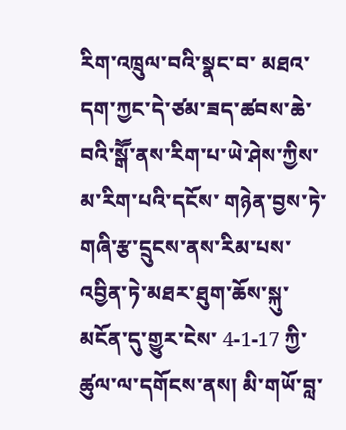རིག་འཁྲུལ་བའི་སྣང་བ་ མཐའ་དག་ཀྱང་དེ་ཙམ་ཟད་ཚབས་ཆེ་བའི་སྒཽ་ནས་རིག་པ་ཡེ་ཤེས་ཀྱིས་མ་རིག་པའི་དངོས་ གཉེན་བྱས་ཏེ་གཞི་རྩ་དྲུངས་ནས་རིམ་པས་འབྱིན་ཏེ་མཐར་ཐུག་ཆོས་སྐུ་མངོན་དུ་གྱུར་ངེས་ 4-1-17 ཀྱི་ཚུལ་ལ་དགོངས་ནས། མི་གཡོ་བླ་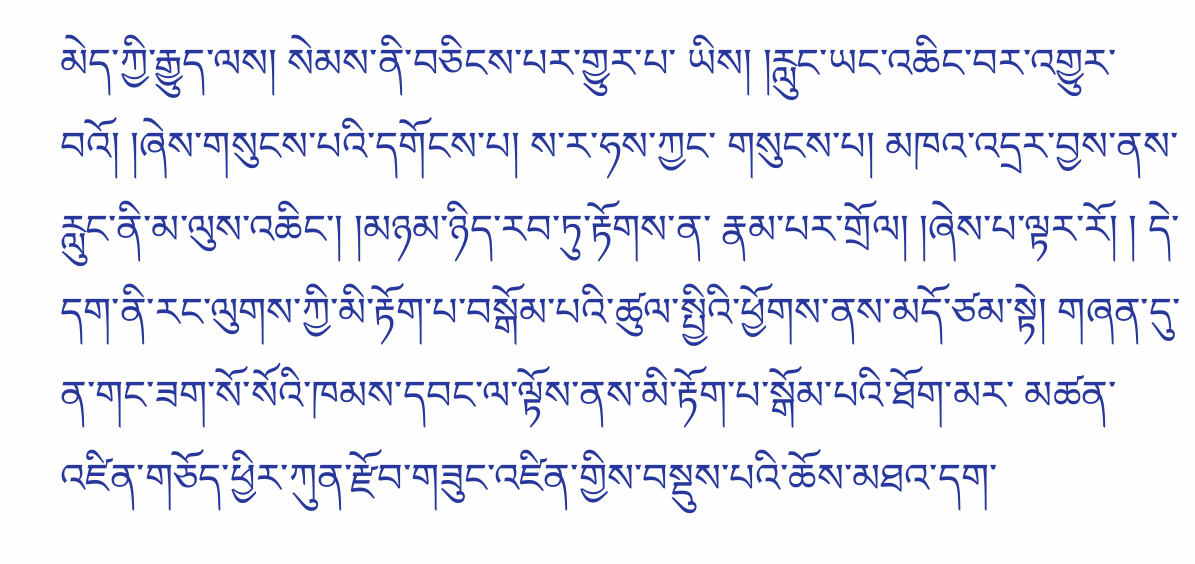མེད་ཀྱི་རྒྱུད་ལས། སེམས་ནི་བཅིངས་པར་གྱུར་པ་ ཡིས། །རླུང་ཡང་འཆིང་བར་འགྱུར་བའོ། །ཞེས་གསུངས་པའི་དགོངས་པ། ས་ར་ཧས་ཀྱང་ གསུངས་པ། མཁའ་འདྲར་བྱས་ནས་རླུང་ནི་མ་ལུས་འཆིང་། །མཉམ་ཉིད་རབ་ཏུ་རྟོགས་ན་ རྣམ་པར་གྲོལ། །ཞེས་པ་ལྟར་རོ། ། དེ་དག་ནི་རང་ལུགས་ཀྱི་མི་རྟོག་པ་བསྒོམ་པའི་ཚུལ་སྤྱིའི་ཕྱོགས་ནས་མདོ་ཙམ་སྟེ། གཞན་དུ་ན་གང་ཟག་སོ་སོའི་ཁམས་དབང་ལ་ལྟོས་ནས་མི་རྟོག་པ་སྒོམ་པའི་ཐོག་མར་ མཚན་འཛིན་གཅོད་ཕྱིར་ཀུན་རྫོབ་གཟུང་འཛིན་གྱིས་བསྡུས་པའི་ཆོས་མཐའ་དག་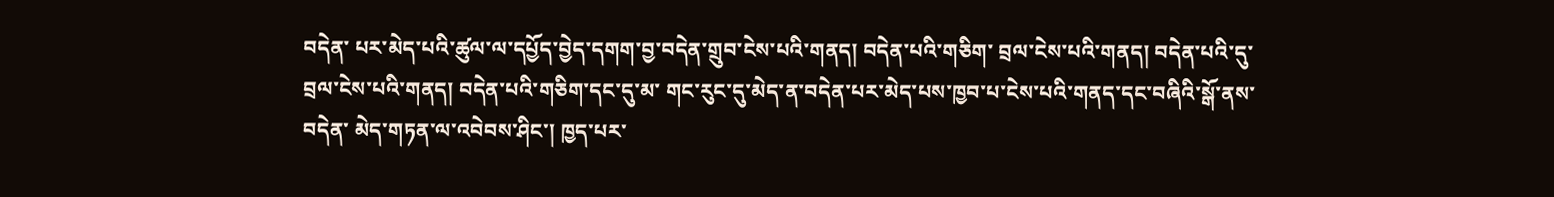བདེན་ པར་མེད་པའི་ཚུལ་ལ་དཔྱོད་བྱེད་དགག་བྱ་བདེན་གྲུབ་ངེས་པའི་གནད། བདེན་པའི་གཅིག་ བྲལ་ངེས་པའི་གནད། བདེན་པའི་དུ་བྲལ་ངེས་པའི་གནད། བདེན་པའི་གཅིག་དང་དུ་མ་ གང་རུང་དུ་མེད་ན་བདེན་པར་མེད་པས་ཁྱབ་པ་ངེས་པའི་གནད་དང་བཞིའི་སྒོ་ནས་བདེན་ མེད་གཏན་ལ་འབེབས་ཤིང་། ཁྱད་པར་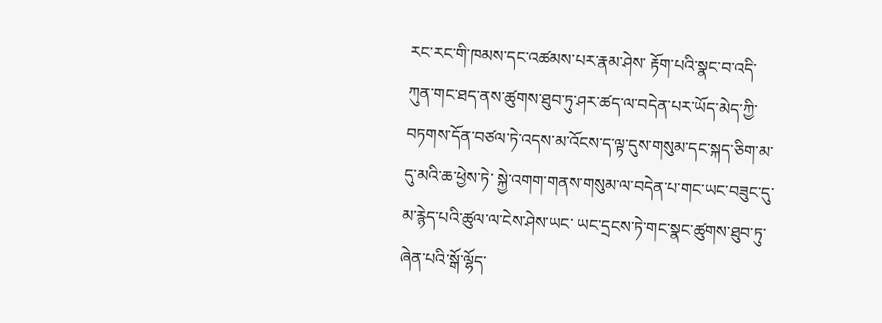རང་རང་གི་ཁམས་དང་འཚམས་པར་རྣམ་ཤེས་ རྟོག་པའི་སྣང་བ་འདི་ཀུན་གང་ཐད་ནས་ཚུགས་ཐུབ་ཏུ་ཤར་ཚད་ལ་བདེན་པར་ཡོད་མེད་ཀྱི་ བཏགས་དོན་བཙལ་ཏེ་འདས་མ་འོངས་ད་ལྟ་དུས་གསུམ་དང་སྐད་ཅིག་མ་དུ་མའི་ཆ་ཕྱེས་ཏེ་ སྐྱེ་འགག་གནས་གསུམ་ལ་བདེན་པ་གང་ཡང་བཟུང་དུ་མ་རྙེད་པའི་ཚུལ་ལ་ངེས་ཤེས་ཡང་ ཡང་དྲངས་ཏེ་གང་སྣང་ཚུགས་ཐུབ་ཏུ་ཞེན་པའི་སྒོ་ལྷོད་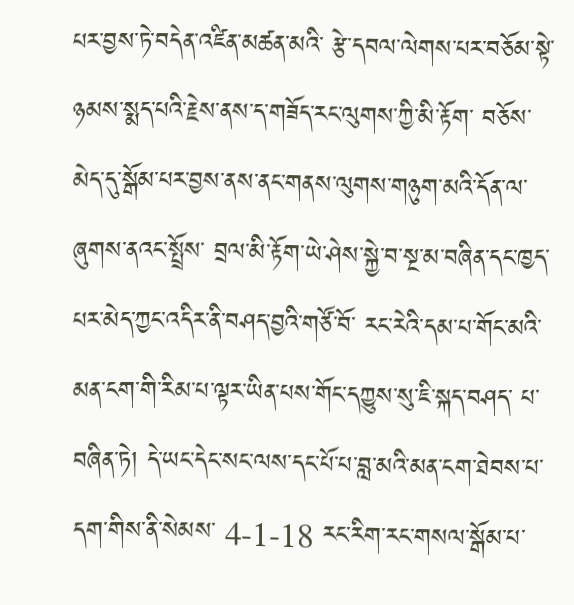པར་བྱས་ཏེ་བདེན་འཛིན་མཚན་མའི་ རྩེ་དབལ་ལེགས་པར་བཅོམ་སྟེ་ཉམས་སྨད་པའི་རྗེས་ནས་ད་གཟོད་རང་ལུགས་ཀྱི་མི་རྟོག་ བཅོས་མེད་དུ་སྒོམ་པར་བྱས་ནས་ནང་གནས་ལུགས་གཉུག་མའི་དོན་ལ་ཞུགས་ནའང་སྤྲོས་ བྲལ་མི་རྟོག་ཡེ་ཤེས་སྐྱེ་བ་སྔ་མ་བཞིན་དང་ཁྱད་པར་མེད་ཀྱང་འདིར་ནི་བཤད་བྱའི་གཙོ་བོ་ རང་རེའི་དམ་པ་གོང་མའི་མན་ངག་གི་རིམ་པ་ལྟར་ཡིན་པས་གོང་དཀྱུས་སུ་ཇི་སྐད་བཤད་ པ་བཞིན་ཏེ། དེ་ཡང་དེང་སང་ལས་དང་པོ་པ་བླ་མའི་མན་ངག་ཐེབས་པ་དག་གིས་ནི་སེམས་ 4-1-18 རང་རིག་རང་གསལ་སྒོམ་པ་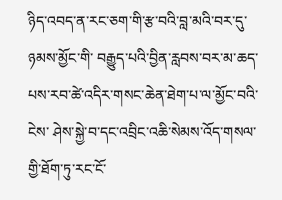ཉིད་འབད་ན་རང་ཅག་གི་རྩ་བའི་བླ་མའི་བར་དུ་ཉམས་མྱོང་གི་ བརྒྱུད་པའི་བྱིན་རླབས་བར་མ་ཆད་པས་རབ་ཚེ་འདིར་གསང་ཆེན་ཐེག་པ་ལ་མྱོང་བའི་ངེས་ ཤེས་སྐྱེ་བ་དང་འབྲིང་འཆི་སེམས་འོད་གསལ་གྱི་ཐོག་ཏུ་རང་ངོ་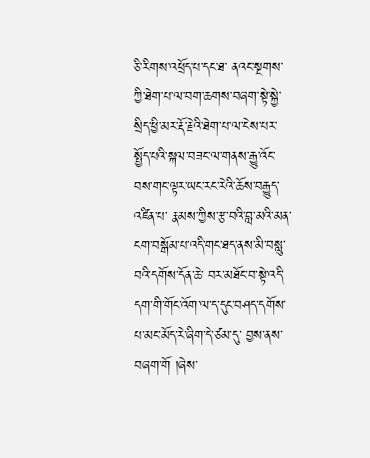ཅི་རིགས་འཕྲོད་པ་དང་ཐ་ ནའང་སྔགས་ཀྱི་ཐེག་པ་ལ་བག་ཆགས་བཞག་སྟེ་སྐྱེ་སྲིད་ཕྱི་མར་རྡོ་རྗེའི་ཐེག་པ་ལ་ངེས་པར་ སྤྱོད་པའི་སྐལ་བཟང་ལ་གནས་རྒྱུ་འོང་བས་གང་ལྟར་ཡང་རང་རེའི་ཆོས་བརྒྱུད་འཛིན་པ་ རྣམས་ཀྱིས་རྩ་བའི་བླ་མའི་མན་ངག་བསྒོམ་པ་འདི་གང་ཐད་ནས་མི་བསླུ་བའི་དགོས་དོན་ཆེ་ བར་མཐོང་བ་སྟེ་འདི་དག་གི་གོང་འོག་ལ་ད་དུང་བཤད་དགོས་པ་མང་མོད་རེ་ཞིག་དེ་ཙམ་དུ་ བྱས་ནས་བཞག་གོ །ཞེས་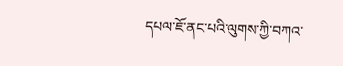དཔལ་ཇོ་ནང་པའི་ལུགས་ཀྱི་བཀའ་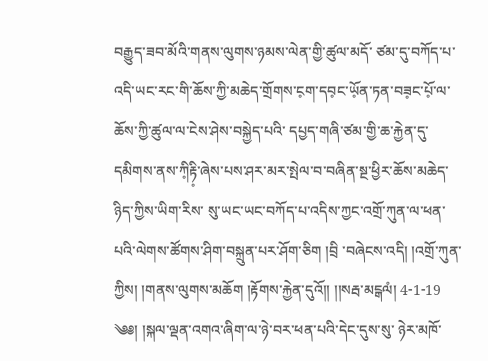བརྒྱུད་ཟབ་མོའི་གནས་ལུགས་ཉམས་ལེན་གྱི་ཚུལ་མདོ་ ཙམ་དུ་བཀོད་པ་འདི་ཡང་རང་གི་ཆོས་ཀྱི་མཆེད་གྲོགས་ང༷ག་དབ༷ང་ཡོ༷ན་ཏན་བཟ༷ང་པོ༷་ལ་ཆོས་ཀྱི་ཚུལ་ལ་ངེས་ཤེས་བསྐྱེད་པའི་ དཔྱད་གཞི་ཙམ་གྱི་ཆ་རྐྱེན་དུ་དམིགས་ནས་ཀི༷རྟི༷་ཞེས་པས་ཤར་མར་སྤེལ་བ་བཞིན་སྔ་ཕྱིར་ཆོས་མཆེད་ཉིད་ཀྱིས་ཡིག་རིས་ སུ་ཡང་ཡང་བཀོད་པ་འདིས་ཀྱང་འགྲོ་ཀུན་ལ་ཕན་པའི་ལེགས་ཚོགས་ཤིག་བསྐྲུན་པར་ཤོག་ཅིག །བྲི ་བཞེངས་འདི། །འགྲོ་ཀུན་ ཀྱིས། །གནས་ལུགས་མཆོག །རྟོགས་རྐྱེན་དུའོ།། །།སརྦ་མངྒལཾ། 4-1-19 ༄༅། །སྐལ་ལྡན་འགའ་ཞིག་ལ་ཉེ་བར་ཕན་པའི་དེང་དུས་སུ་ ཉེར་མཁོ་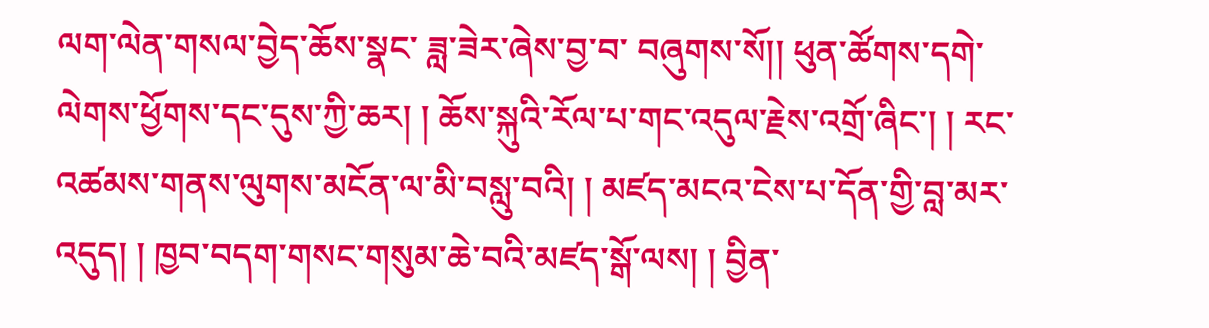ལག་ལེན་གསལ་བྱེད་ཆོས་སྣང་ ཟླ་ཟེར་ཞེས་བྱ་བ་ བཞུགས་སོ།། ཕུན་ཚོགས་དགེ་ལེགས་ཕྱོགས་དང་དུས་ཀྱི་ཆར། ། ཆོས་སྐུའི་རོལ་པ་གང་འདུལ་རྗེས་འགྲོ་ཞིང་། ། རང་འཚམས་གནས་ལུགས་མངོན་ལ་མི་བསླུ་བའི། ། མཛད་མངའ་ངེས་པ་དོན་གྱི་བླ་མར་འདུད། ། ཁྱབ་བདག་གསང་གསུམ་ཆེ་བའི་མཛད་སྒོ་ལས། ། བྱིན་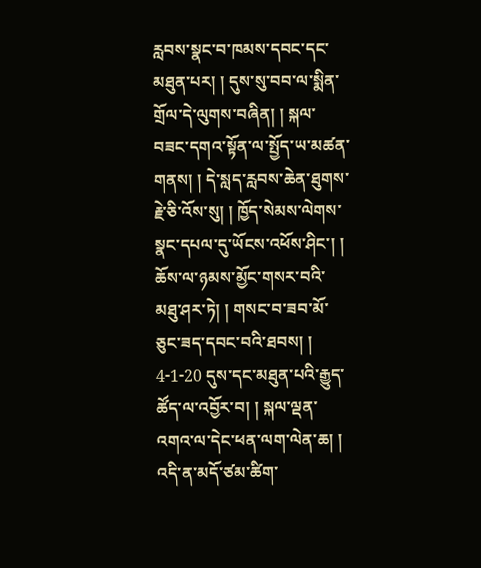རླབས་སྣང་བ་ཁམས་དབང་དང་མཐུན་པར། ། དུས་སུ་བབ་ལ་སྨིན་གྲོལ་དེ་ལུགས་བཞིན། ། སྐལ་བཟང་དགའ་སྟོན་ལ་སྤྱོད་ཡ་མཚན་གནས། ། དེ་སླད་རླབས་ཆེན་ཐུགས་རྗེ་ཅི་འོས་སུ། ། ཁྱོད་སེམས་ལེགས་སྣང་དཔལ་དུ་ཡོངས་འཕོས་ཤིང་། ། ཆོས་ལ་ཉམས་མྱོང་གསར་བའི་མཐུ་ཤར་ཏེ། ། གསང་བ་ཟབ་མོ་ཅུང་ཟད་དབང་བའི་ཐབས། ། 4-1-20 དུས་དང་མཐུན་པའི་རྒྱུད་ཚོད་ལ་འབྱོར་བ། ། སྐལ་ལྡན་འགའ་ལ་དེང་ཕན་ལག་ལེན་ཆ། ། འདི་ན་མདོ་ཙམ་ཚིག་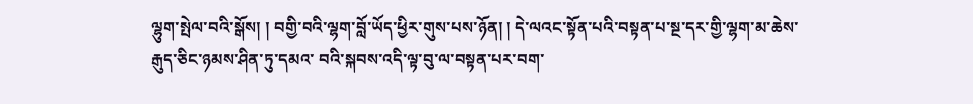ལྷུག་སྤེལ་བའི་སྒོས། ། བགྱི་བའི་ལྷག་བློ་ཡོད་ཕྱིར་གུས་པས་ཉོན། ། དེ་ལའང་སྟོན་པའི་བསྟན་པ་སྔ་དར་གྱི་ལྷག་མ་ཆེས་རྒུད་ཅིང་ཉམས་ཤིན་ཏུ་དམའ་ བའི་སྐབས་འདི་ལྟ་བུ་ལ་བསྟན་པར་བག་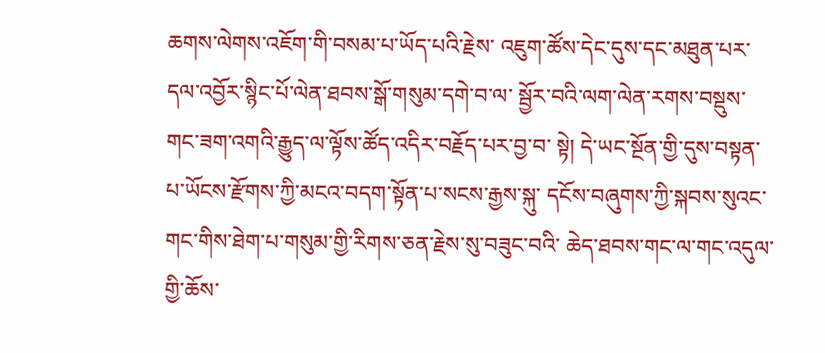ཆགས་ལེགས་འཇོག་གི་བསམ་པ་ཡོད་པའི་རྗེས་ འཇུག་ཚོས་དེང་དུས་དང་མཐུན་པར་དལ་འབྱོར་སྙིང་པོ་ལེན་ཐབས་སྒོ་གསུམ་དགེ་བ་ལ་ སྦྱོར་བའི་ལག་ལེན་རགས་བསྡུས་གང་ཟག་འགའི་རྒྱུད་ལ་ལྟོས་ཚོད་འདིར་བརྗོད་པར་བྱ་བ་ སྟེ། དེ་ཡང་སྔོན་གྱི་དུས་བསྟན་པ་ཡོངས་རྫོགས་ཀྱི་མངའ་བདག་སྟོན་པ་སངས་རྒྱས་སྐུ་ དངོས་བཞུགས་ཀྱི་སྐབས་སུའང་གང་གིས་ཐེག་པ་གསུམ་གྱི་རིགས་ཅན་རྗེས་སུ་བཟུང་བའི་ ཆེད་ཐབས་གང་ལ་གང་འདུལ་གྱི་ཆོས་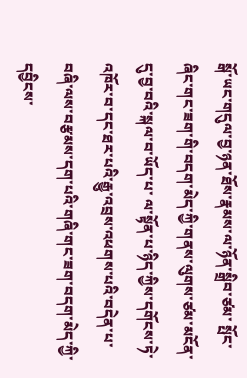སྒོ་ཡང་གདུལ་བྱ་ཉན་ཐོས་རྣམས་ལ་ཉོན་སྒྲིབ་ཙམ་ སྤོང་ཞིང་གང་ཟག་གི་བདག་མེད་ཀྱི་གནས་ལུགས་ཙམ་མངོན་དུ་བྱ་བའི་སྐལ་བ་ཡོད་པ་ ལ་སྟོན་པ་ཉིད་ཀྱིས་དགོངས་ཏེ་འཁོར་བ་དང་ཐར་པའི་རྒྱུ་འབྲས་འཕགས་པའི་བདེན་པ་ བཞི་ལས་བརྩམས་དག་པའི་གཞི་གང་ཟག་བདག་མེད་ཀྱི་དབྱིངས་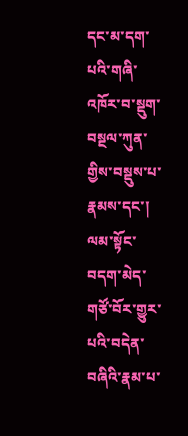དང་མ་དག་པའི་གཞི་ འཁོར་བ་སྡུག་བསྔལ་ཀུན་གྱིས་བསྡུས་པ་རྣམས་དང་། ལམ་སྟོང་བདག་མེད་གཙོ་བོར་གྱུར་ པའི་བདེན་བཞིའི་རྣམ་པ་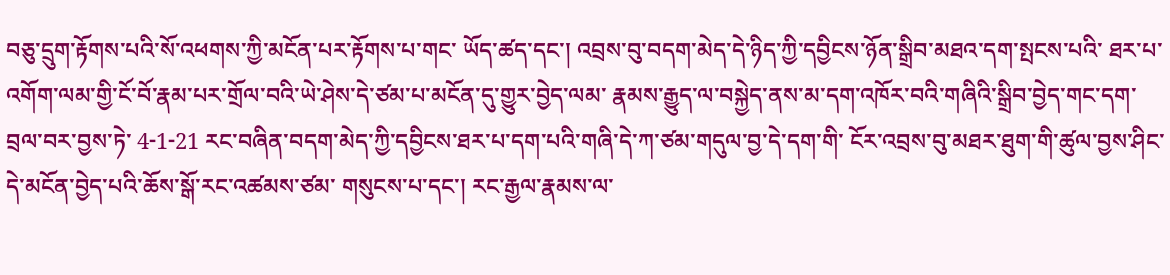བཅུ་དྲུག་རྟོགས་པའི་སོ་འཕགས་ཀྱི་མངོན་པར་རྟོགས་པ་གང་ ཡོད་ཚད་དང་། འབྲས་བུ་བདག་མེད་དེ་ཉིད་ཀྱི་དབྱིངས་ཉོན་སྒྲིབ་མཐའ་དག་སྤངས་པའི་ ཐར་པ་འགོག་ལམ་གྱི་ངོ་བོ་རྣམ་པར་གྲོལ་བའི་ཡེ་ཤེས་དེ་ཙམ་པ་མངོན་དུ་གྱུར་བྱེད་ལམ་ རྣམས་རྒྱུད་ལ་བསྐྱེད་ནས་མ་དག་འཁོར་བའི་གཞིའི་སྒྲིབ་བྱེད་གང་དག་བྲལ་བར་བྱས་ཏེ་ 4-1-21 རང་བཞིན་བདག་མེད་ཀྱི་དབྱིངས་ཐར་པ་དག་པའི་གཞི་དེ་ཀ་ཙམ་གདུལ་བྱ་དེ་དག་གི་ ངོར་འབྲས་བུ་མཐར་ཐུག་གི་ཚུལ་བྱས་ཤིང་དེ་མངོན་བྱེད་པའི་ཆོས་སྒོ་རང་འཚམས་ཙམ་ གསུངས་པ་དང་། རང་རྒྱལ་རྣམས་ལ་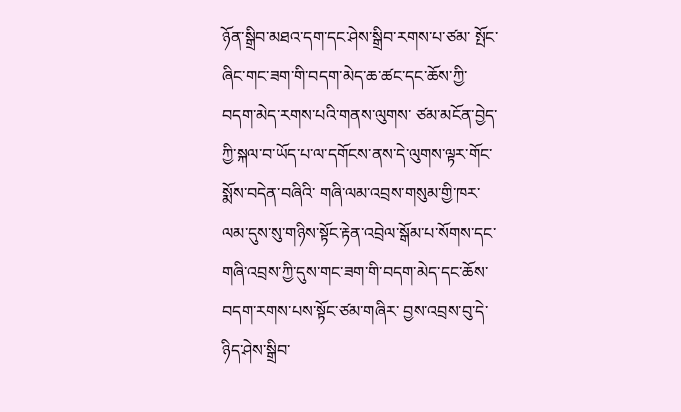ཉོན་སྒྲིབ་མཐའ་དག་དང་ཤེས་སྒྲིབ་རགས་པ་ཙམ་ སྤོང་ཞིང་གང་ཟག་གི་བདག་མེད་ཆ་ཚང་དང་ཆོས་ཀྱི་བདག་མེད་རགས་པའི་གནས་ལུགས་ ཙམ་མངོན་བྱེད་ཀྱི་སྐལ་བ་ཡོད་པ་ལ་དགོངས་ནས་དེ་ལུགས་ལྟར་གོང་སྨོས་བདེན་བཞིའི་ གཞི་ལམ་འབྲས་གསུམ་གྱི་ཁར་ལམ་དུས་སུ་གཉིས་སྟོང་རྟེན་འབྲེལ་སྒོམ་པ་སོགས་དང་ གཞི་འབྲས་ཀྱི་དུས་གང་ཟག་གི་བདག་མེད་དང་ཆོས་བདག་རགས་པས་སྟོང་ཙམ་གཞིར་ བྱས་འབྲས་བུ་དེ་ཉིད་ཤེས་སྒྲིབ་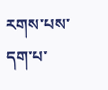རགས་པས་དག་པ་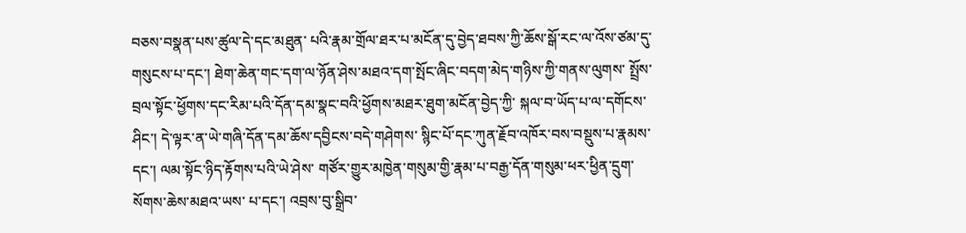བཅས་བསྣན་པས་ཚུལ་དེ་དང་མཐུན་ པའི་རྣམ་གྲོལ་ཐར་པ་མངོན་དུ་བྱེད་ཐབས་ཀྱི་ཆོས་སྒོ་རང་ལ་འོས་ཙམ་དུ་གསུངས་པ་དང་། ཐེག་ཆེན་གང་དག་ལ་ཉོན་ཤེས་མཐའ་དག་སྤོང་ཞིང་བདག་མེད་གཉིས་ཀྱི་གནས་ལུགས་ སྤྲོས་བྲལ་སྟོང་ཕྱོགས་དང་རིམ་པའི་དོན་དམ་སྣང་བའི་ཕྱོགས་མཐར་ཐུག་མངོན་བྱེད་ཀྱི་ སྐལ་བ་ཡོད་པ་ལ་དགོངས་ཤིང་། དེ་ལྟར་ན་ཡེ་གཞི་དོན་དམ་ཆོས་དབྱིངས་བདེ་གཤེགས་ སྙིང་པོ་དང་ཀུན་རྗོབ་འཁོར་བས་བསྡུས་པ་རྣམས་དང་། ལམ་སྟོང་ཉིད་རྟོགས་པའི་ཡེ་ཤེས་ གཙོར་གྱུར་མཁྱེན་གསུམ་གྱི་རྣམ་པ་བརྒྱ་དོན་གསུམ་ཕར་ཕྱིན་དྲུག་སོགས་ཆེས་མཐའ་ཡས་ པ་དང་། འབྲས་བུ་སྒྲིབ་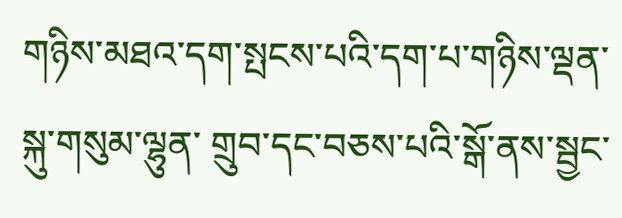གཉིས་མཐའ་དག་སྤངས་པའི་དག་པ་གཉིས་ལྡན་སྐུ་གསུམ་ལྷུན་ གྲུབ་དང་བཅས་པའི་སྒོ་ནས་སྦྱང་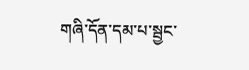གཞི་དོན་དམ་པ་སྦྱང་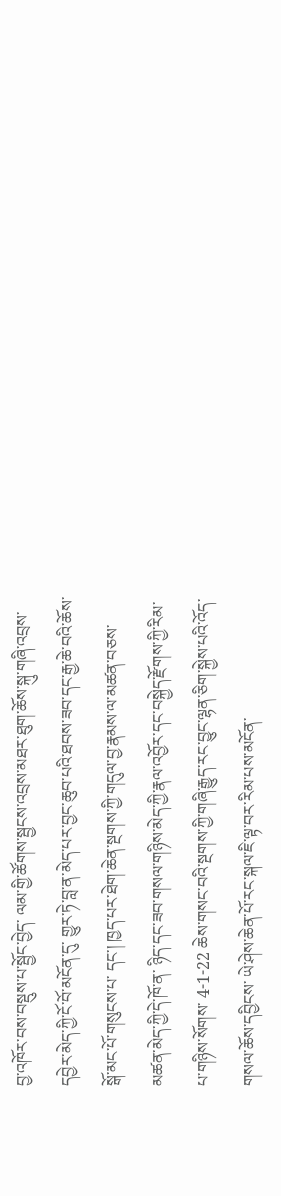བྱ་འཁོར་བས་བསྡུས་པ་སྦྱོང་བྱེད་ ལམ་གྱི་ཚོགས་སྦྱངས་འབྲས་མཐར་ཐུག་ཆོས་སྐུ་གཞི་འབྲས་དབྱེར་མེད་ཀྱི་ངོ་བོ་མངོན་དུ་ གྱུར་ཏེ་བླ་ན་མེད་པར་བྱང་ཆུབ་པའི་ཐབས་ཟབ་དང་རྒྱ་ཆེ་བའི་ཆོས་སྒོ་མང་པོ་གསུངས་པ་ དང་། ཁྱད་པར་ཐེག་ཆེན་སྔགས་ཀྱི་གདུལ་བྱ་རྣམས་ལ་མཚན་བཅས་མཚན་མེད་ཀྱི་དེ་ཁོ་ན་ ཉིད་དང་ཟབ་གསལ་གཉིས་མེད་ཀྱི་རྣལ་འབྱོར་དང་བསྐྱེད་རྫོགས་ཀྱི་རིམ་པ་གཉིས་སོགས་ 4-1-22 ཆེས་གསང་བའི་སྔགས་ཀྱི་གཞི་རྒྱུད་རང་བྱུང་ལྷན་ཅིག་སྐྱེས་པའི་འོད་གསལ་ཆོས་དབྱིངས་ ཡེ་ཤེས་ཆེན་པོ་རང་སྐལ་ཇི་ལྟ་བར་རིམ་པས་མངོན་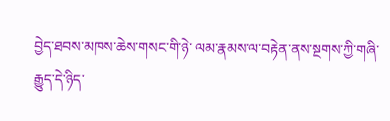བྱེད་ཐབས་མཁས་ཆེས་གསང་གི་ཉེ་ ལམ་རྣམས་ལ་བརྟེན་ནས་སྔགས་ཀྱི་གཞི་རྒྱུད་དེ་ཉིད་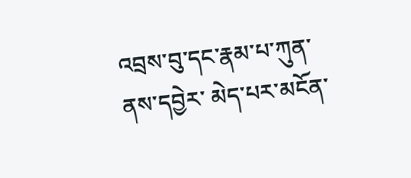འབྲས་བུ་དང་རྣམ་པ་ཀུན་ནས་དབྱེར་ མེད་པར་མངོན་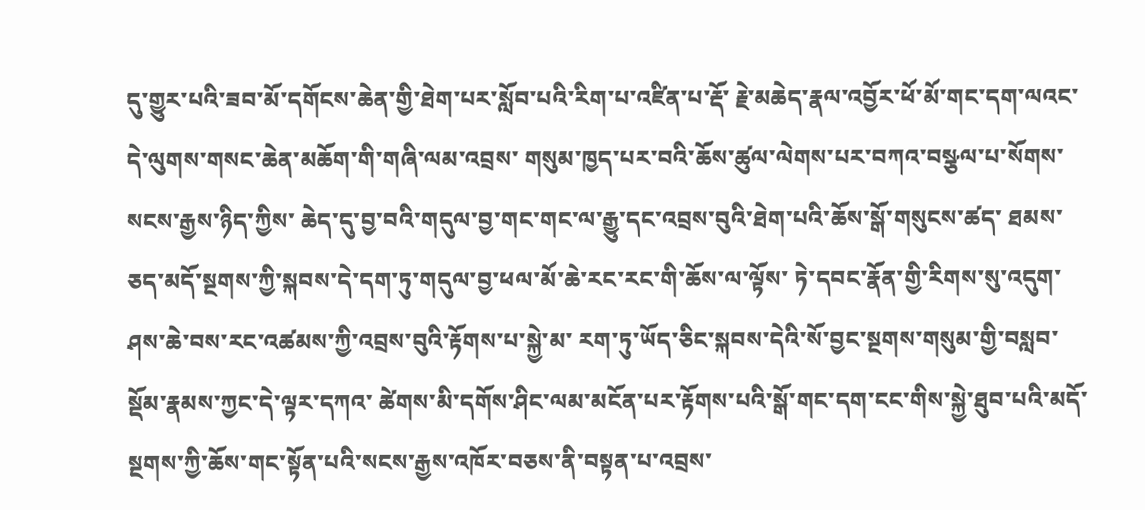དུ་གྱུར་པའི་ཟབ་མོ་དགོངས་ཆེན་གྱི་ཐེག་པར་སློབ་པའི་རིག་པ་འཛིན་པ་རྡོ་ རྗེ་མཆེད་རྣལ་འབྱོར་ཕོ་མོ་གང་དག་ལའང་དེ་ལུགས་གསང་ཆེན་མཆོག་གི་གཞི་ལམ་འབྲས་ གསུམ་ཁྱད་པར་བའི་ཆོས་ཚུལ་ལེགས་པར་བཀའ་བསྩལ་པ་སོགས་སངས་རྒྱས་ཉིད་ཀྱིས་ ཆེད་དུ་བྱ་བའི་གདུལ་བྱ་གང་གང་ལ་རྒྱུ་དང་འབྲས་བུའི་ཐེག་པའི་ཆོས་སྒོ་གསུངས་ཚད་ ཐམས་ཅད་མདོ་སྔགས་ཀྱི་སྐབས་དེ་དག་ཏུ་གདུལ་བྱ་ཕལ་མོ་ཆེ་རང་རང་གི་ཆོས་ལ་ལྟོས་ ཏེ་དབང་རྣོན་གྱི་རིགས་སུ་འདུག་ཤས་ཆེ་བས་རང་འཚམས་ཀྱི་འབྲས་བུའི་རྟོགས་པ་སྐྱེ་མ་ རག་ཏུ་ཡོད་ཅིང་སྐབས་དེའི་སོ་བྱང་སྔགས་གསུམ་གྱི་བསླབ་སྡོམ་རྣམས་ཀྱང་དེ་ལྟར་དཀའ་ ཚེགས་མི་དགོས་ཤིང་ལམ་མངོན་པར་རྟོགས་པའི་སྒོ་གང་དག་ངང་གིས་སྐྱེ་ཐུབ་པའི་མདོ་ སྔགས་ཀྱི་ཆོས་གང་སྟོན་པའི་སངས་རྒྱས་འཁོར་བཅས་ནི་བསྟན་པ་འབྲས་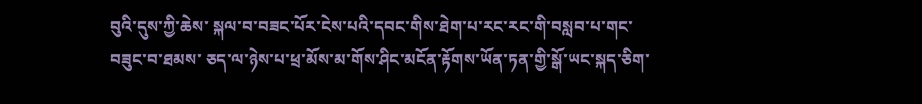བུའི་དུས་ཀྱི་ཆེས་ སྐལ་བ་བཟང་པོར་ངེས་པའི་དབང་གིས་ཐེག་པ་རང་རང་གི་བསླབ་པ་གང་བཟུང་བ་ཐམས་ ཅད་ལ་ཉེས་པ་ཕྲ་མོས་མ་གོས་ཤིང་མངོན་རྟོགས་ཡོན་ཏན་གྱི་སྒོ་ཡང་སྐད་ཅིག་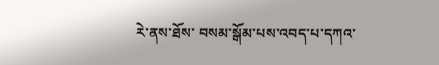རེ་ནས་ཐོས་ བསམ་སྒོམ་པས་འབད་པ་དཀའ་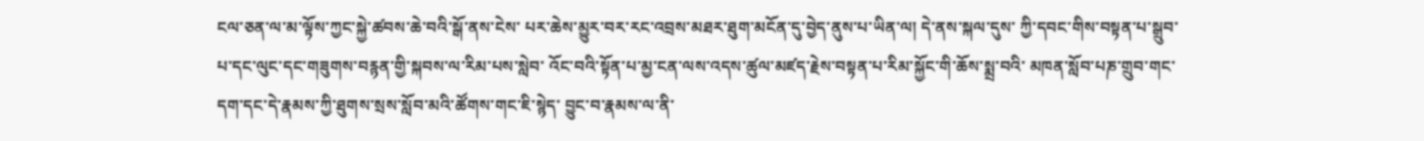ངལ་ཅན་ལ་མ་ལྟོས་ཀྱང་སྐྱེ་ཚབས་ཆེ་བའི་སྒོ་ནས་ངེས་ པར་ཆེས་མྱུར་བར་རང་འབྲས་མཐར་ཐུག་མངོན་དུ་བྱེད་ནུས་པ་ཡིན་ལ། དེ་ནས་སྐལ་དུས་ ཀྱི་དབང་གིས་བསྟན་པ་སྒྲུབ་པ་དང་ལུང་དང་གཟུགས་བརྙན་གྱི་སྐབས་ལ་རིམ་པས་སླེབ་ འོང་བའི་སྟོན་པ་མྱ་ངན་ལས་འདས་ཚུལ་མཛད་རྗེས་བསྟན་པ་རིམ་སྐྱོང་གི་ཆོས་སྨྲ་བའི་ མཁན་སློབ་པཎ་གྲུབ་གང་དག་དང་དེ་རྣམས་ཀྱི་ཐུགས་སྲས་སློབ་མའི་ཚོགས་གང་ཇི་སྙེད་ བྱུང་བ་རྣམས་ལ་ནི་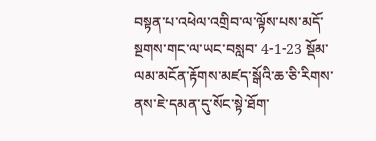བསྟན་པ་འཕེལ་འགྲིབ་ལ་ལྟོས་པས་མདོ་སྔགས་གང་ལ་ཡང་བསླབ་ 4-1-23 སྡོམ་ལམ་མངོན་རྟོགས་མཛད་སྒོའི་ཆ་ཅི་རིགས་ནས་ཇེ་དམན་དུ་སོང་སྟེ་ཐོག་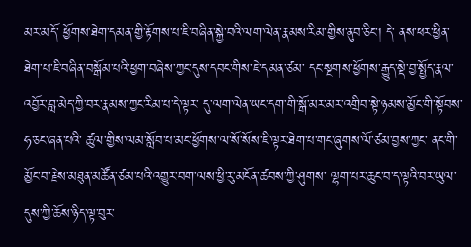མར་མདོ་ ཕྱོགས་ཐེག་དམན་གྱི་རྟོགས་པ་ཇི་བཞིན་སྐྱེ་བའི་ལག་ལེན་རྣམས་རིམ་གྱིས་ནུབ་ཅིང་། དེ་ ནས་ཕར་ཕྱིན་ཐེག་པ་ཇི་བཞིན་བསྒོམ་པའི་ཕྱག་བཞེས་ཀྱང་དུས་དབང་གིས་ཇེ་དམན་ཙམ་ དང་སྔགས་ཕྱོགས་རྒྱུད་སྡེ་བྱ་སྤྱོད་རྣལ་འབྱོར་བླ་མེད་ཀྱི་བར་རྣམས་ཀྱང་རིམ་པ་དེ་ལྟར་ དུ་ལག་ལེན་ཡང་དག་གི་སྒོ་མར་མར་འགྲིབ་སྟེ་ཉམས་མྱོང་གི་སྟོབས་ཧ་ཅང་ཞན་པའི་ ཚུལ་གྱིས་ལམ་སློབ་པ་མང་ཕྱོགས་ལ་སོ་སོས་ཇི་ལྟར་ཐེག་པ་གང་ཞུགས་ལོ་ཙམ་བྱས་ཀྱང་ ནང་གི་མྱོང་བ་རྗེས་མཐུན་མཚོན་ཙམ་པའི་འགྱུར་བག་ལས་ཕྱི་རུ་མངོན་ཚབས་ཀྱི་ཤུགས་ ལྷག་པར་ཆུང་བ་ད་ལྟའི་བར་ཡུལ་དུས་ཀྱི་ཆོས་ཉིད་ལྟ་བུར་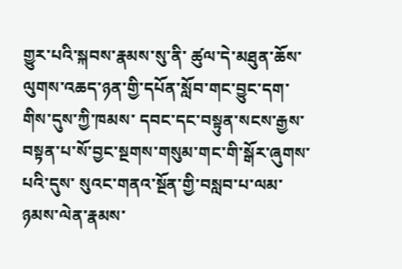གྱུར་པའི་སྐབས་རྣམས་སུ་ནི་ ཚུལ་དེ་མཐུན་ཆོས་ལུགས་འཆད་ཉན་གྱི་དཔོན་སློབ་གང་བྱུང་དག་གིས་དུས་ཀྱི་ཁམས་ དབང་དང་བསྟུན་སངས་རྒྱས་བསྟན་པ་སོ་བྱང་སྔགས་གསུམ་གང་གི་སྒོར་ཞུགས་པའི་དུས་ སུའང་གནའ་སྔོན་གྱི་བསླབ་པ་ལམ་ཉམས་ལེན་རྣམས་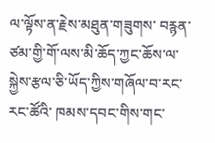ལ་ལྟོས་ན་རྗེས་མཐུན་གཟུགས་ བརྙན་ཙམ་གྱི་གོ་ལས་མི་ཆོད་ཀྱང་ཆོས་ལ་སྐྱེས་རྩལ་ཅི་ཡོད་ཀྱིས་གཞོལ་བ་རང་རང་ཚོའི་ ཁམས་དབང་གིས་གང་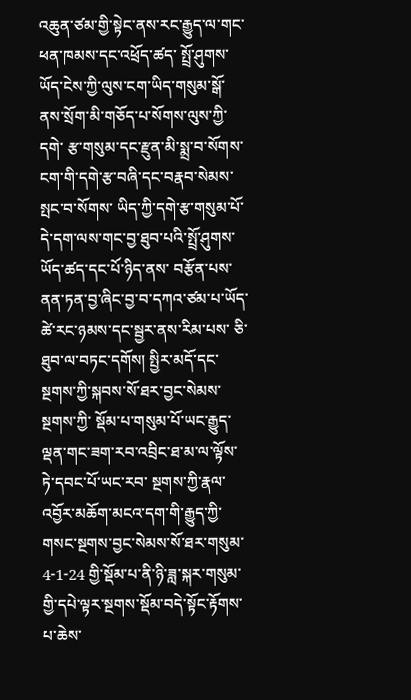འཆུན་ཙམ་གྱི་སྟེང་ནས་རང་རྒྱུད་ལ་གང་ཕན་ཁམས་དང་འཕྲོད་ཚད་ སྤྲོ་ཤུགས་ཡོད་ངེས་ཀྱི་ལུས་ངག་ཡིད་གསུམ་སྒོ་ནས་སྲོག་མི་གཅོད་པ་སོགས་ལུས་ཀྱི་དགེ་ རྩ་གསུམ་དང་རྫུན་མི་སྨྲ་བ་སོགས་ངག་གི་དགེ་རྩ་བཞི་དང་བརྣབ་སེམས་སྤང་བ་སོགས་ ཡིད་ཀྱི་དགེ་རྩ་གསུམ་པོ་དེ་དག་ལས་གང་བྱ་ཐུབ་པའི་སྤྲོ་ཤུགས་ཡོད་ཚད་དང་པོ་ཉིད་ནས་ བརྩོན་པས་ནན་ཏན་བྱ་ཞིང་བྱ་བ་དཀའ་ཙམ་པ་ཡོད་ཚེ་རང་ཉམས་དང་སྦྱར་ནས་རིམ་པས་ ཅི་ཐུབ་ལ་བཏང་དགོས། སྤྱིར་མདོ་དང་སྔགས་ཀྱི་སྐབས་སོ་ཐར་བྱང་སེམས་སྔགས་ཀྱི་ སྡོམ་པ་གསུམ་པོ་ཡང་རྒྱུད་ལྡན་གང་ཟག་རབ་འབྲིང་ཐ་མ་ལ་ལྟོས་ཏེ་དབང་པོ་ཡང་རབ་ སྔགས་ཀྱི་རྣལ་འབྱོར་མཆོག་མངའ་དག་གི་རྒྱུད་ཀྱི་གསང་སྔགས་བྱང་སེམས་སོ་ཐར་གསུམ་ 4-1-24 གྱི་སྡོམ་པ་ནི་ཉི་ཟླ་སྐར་གསུམ་གྱི་དཔེ་ལྟར་སྔགས་སྡོམ་བདེ་སྟོང་རྟོགས་པ་ཆེས་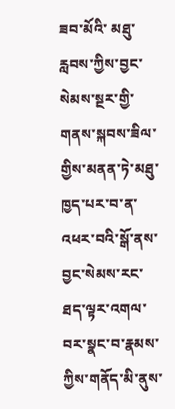ཟབ་མོའི་ མཐུ་རླབས་ཀྱིས་བྱང་སེམས་སྔར་གྱི་གནས་སྐབས་ཟིལ་གྱིས་མནན་ཏེ་མཐུ་ཁྱད་པར་བ་ན་ འཕར་བའི་སྒོ་ནས་བྱང་སེམས་རང་ཐད་ལྟར་འགལ་བར་སྣང་བ་རྣམས་ཀྱིས་གནོད་མི་ནུས་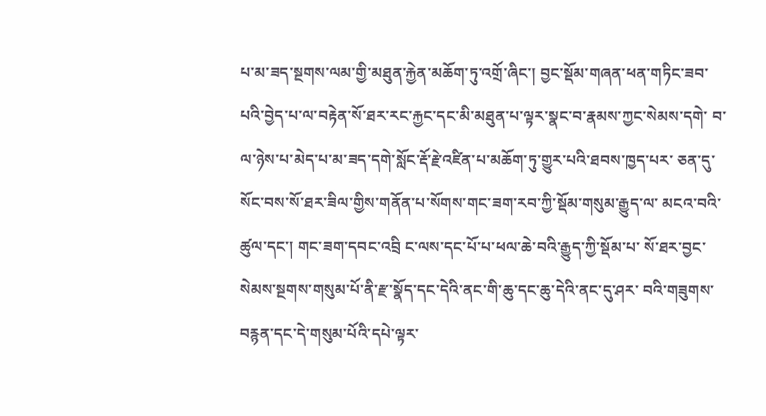པ་མ་ཟད་སྔགས་ལམ་གྱི་མཐུན་རྐྱེན་མཆོག་ཏུ་འགྲོ་ཞིང་། བྱང་སྡོམ་གཞན་ཕན་གཏིང་ཟབ་ པའི་བྱེད་པ་ལ་བརྟེན་སོ་ཐར་རང་རྐྱང་དང་མི་མཐུན་པ་ལྟར་སྣང་བ་རྣམས་ཀྱང་སེམས་དགེ་ བ་ལ་ཉེས་པ་མེད་པ་མ་ཟད་དགེ་སློང་རྡོ་རྗེ་འཛིན་པ་མཆོག་ཏུ་གྱུར་པའི་ཐབས་ཁྱད་པར་ ཅན་དུ་སོང་བས་སོ་ཐར་ཟིལ་གྱིས་གནོན་པ་སོགས་གང་ཟག་རབ་ཀྱི་སྡོམ་གསུམ་རྒྱུད་ལ་ མངའ་བའི་ཚུལ་དང་། གང་ཟག་དབང་འབྲི ང་ལས་དང་པོ་པ་ཕལ་ཆེ་བའི་རྒྱུད་ཀྱི་སྡོམ་པ་ སོ་ཐར་བྱང་སེམས་སྔགས་གསུམ་པོ་ནི་རྫ་སྣོད་དང་དེའི་ནང་གི་ཆུ་དང་ཆུ་དེའི་ནང་དུ་ཤར་ བའི་གཟུགས་བརྙན་དང་དེ་གསུམ་པོའི་དཔེ་ལྟར་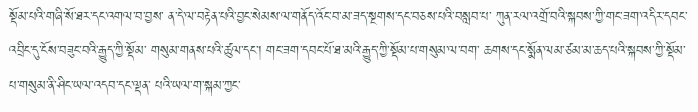སྡོམ་པའི་གཞི་སོ་ཐར་དང་འགལ་བ་བྱས་ ན་དེ་ལ་བརྟེན་པའི་བྱང་སེམས་ལ་གནོད་འོང་བ་མ་ཟད་སྔགས་དང་བཅས་པའི་བསླབ་པ་ ཀུན་རལ་འགྲོ་བའི་སྐབས་ཀྱི་གང་ཟག་འདིར་དབང་འབྲིང་དུ་ངོས་བཟུང་བའི་རྒྱུད་ཀྱི་སྡོམ་ གསུམ་གནས་པའི་ཚུལ་དང་། གང་ཟག་དབང་པོ་ཐ་མའི་རྒྱུད་ཀྱི་སྡོམ་པ་གསུམ་ལ་བག་ ཆགས་དང་སྨོན་ལམ་ཙམ་མ་ཆད་པའི་སྐབས་ཀྱི་སྡོམ་པ་གསུམ་ནི་ཤིང་ཡལ་འདབ་དང་ལྡན་ པའི་ཡལ་ག་སྐམ་ཀྱང་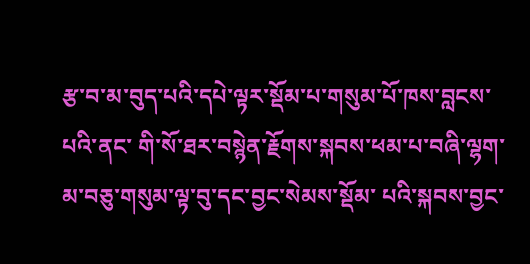རྩ་བ་མ་བུད་པའི་དཔེ་ལྟར་སྡོམ་པ་གསུམ་པོ་ཁས་བླངས་པའི་ནང་ གི་སོ་ཐར་བསྙེན་རྗོགས་སྐབས་ཕམ་པ་བཞི་ལྷག་མ་བཅུ་གསུམ་ལྟ་བུ་དང་བྱང་སེམས་སྡོམ་ པའི་སྐབས་བྱང་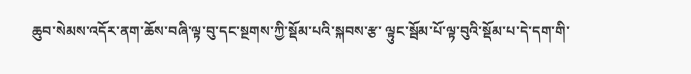ཆུབ་སེམས་འདོར་ནག་ཆོས་བཞི་ལྟ་བུ་དང་སྔགས་ཀྱི་སྡོམ་པའི་སྐབས་རྩ་ ལྟུང་སྦོམ་པོ་ལྟ་བུའི་སྡོམ་པ་དེ་དག་གི་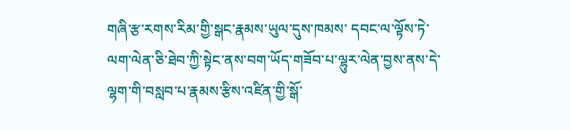གཞི་རྩ་རགས་རིམ་གྱི་སྒང་རྣམས་ཡུལ་དུས་ཁམས་ དབང་ལ་ལྟོས་ཏེ་ལག་ལེན་ཅི་ཐེབ་ཀྱི་སྟེང་ནས་བག་ཡོད་གཟོབ་པ་ལྷུར་ལེན་བྱས་ནས་དེ་ ལྷག་གི་བསླབ་པ་རྣམས་རྩིས་འཛིན་གྱི་སྒོ་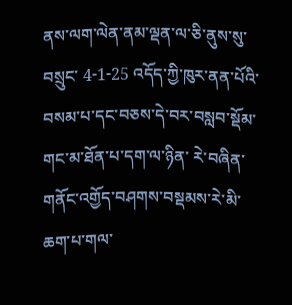ནས་ལག་ལེན་ནམ་ལྡན་ལ་ཅི་ནུས་སུ་བསྲུང་ 4-1-25 འདོད་ཀྱི་ཁུར་ནན་པོའི་བསམ་པ་དང་བཅས་དེ་བར་བསླབ་སྡོམ་གང་མ་ཐོན་པ་དག་ལ་ཉིན་ རེ་བཞིན་གནོང་འགྱོད་བཤགས་བསྡམས་རེ་མི་ཆག་པ་གལ་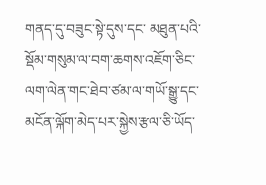གནད་དུ་བཟུང་སྟེ་དུས་དང་ མཐུན་པའི་སྡོམ་གསུམ་ལ་བག་ཆགས་འཇོག་ཅིང་ལག་ལེན་གང་ཐེབ་ཙམ་ལ་གཡོ་སྒྱུ་དང་ མངོན་ལྐོག་མེད་པར་སྐྱེས་རྩལ་ཅི་ཡོད་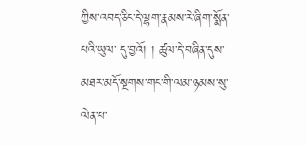ཀྱིས་འབད་ཅིང་དེ་ལྷག་རྣམས་རེ་ཞིག་སྨོན་པའི་ཡུལ་ དུ་བྱའོ། ། ཚུལ་དེ་བཞིན་དུས་མཐར་མདོ་སྔགས་གང་གི་ལམ་ཉམས་སུ་ལེན་པ་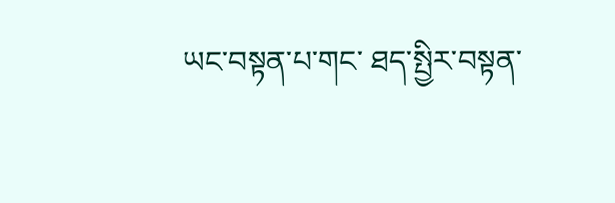ཡང་བསྟན་པ་གང་ ཐད་སྤྱིར་བསྟན་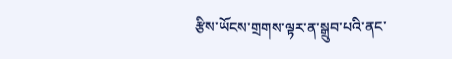རྩིས་ཡོངས་གྲགས་ལྟར་ན་སྒྲུབ་པའི་ནང་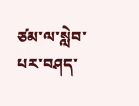ཙམ་ལ་སླེབ་པར་བཤད་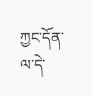ཀྱང་དོན་ ལ་དེ་